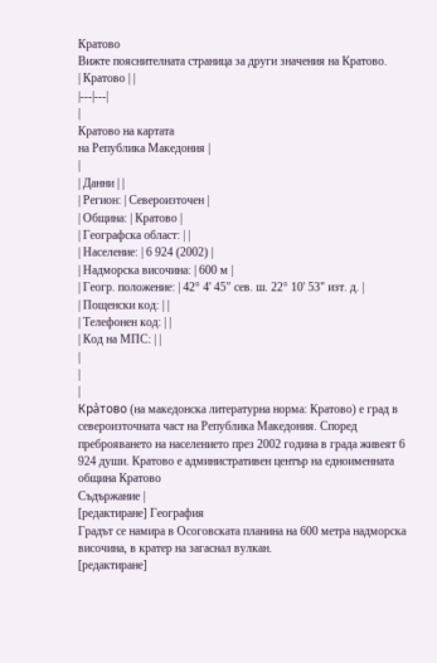Кратово
Вижте пояснителната страница за други значения на Кратово.
| Кратово | |
|---|---|
|
Кратово на картата
на Република Македония |
|
| Данни | |
| Регион: | Североизточен |
| Община: | Кратово |
| Географска област: | |
| Население: | 6 924 (2002) |
| Надморска височина: | 600 м |
| Геогр. положение: | 42° 4' 45" сев. ш. 22° 10' 53" изт. д. |
| Пощенски код: | |
| Телефонен код: | |
| Код на МПС: | |
|
|
|
Кра̀тово (на македонска литературна норма: Кратово) е град в североизточната част на Република Македония. Според преброяването на населението през 2002 година в града живеят 6 924 души. Кратово е административен център на едноименната община Кратово
Съдържание |
[редактиране] География
Градът се намира в Осоговската планина на 600 метра надморска височина, в кратер на загаснал вулкан.
[редактиране]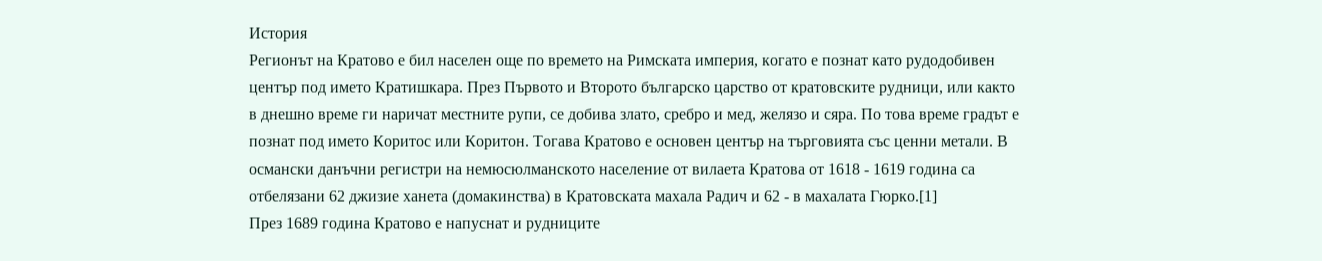История
Регионът на Кратово е бил населен още по времето на Римската империя, когато е познат като рудодобивен център под името Кратишкара. През Първото и Второто българско царство от кратовските рудници, или както в днешно време ги наричат местните рупи, се добива злато, сребро и мед, желязо и сяра. По това време градът е познат под името Коритос или Коритон. Тогава Кратово е основен център на търговията със ценни метали. В османски данъчни регистри на немюсюлманското население от вилаета Кратова от 1618 - 1619 година са отбелязани 62 джизие ханета (домакинства) в Кратовската махала Радич и 62 - в махалата Гюрко.[1]
През 1689 година Кратово е напуснат и рудниците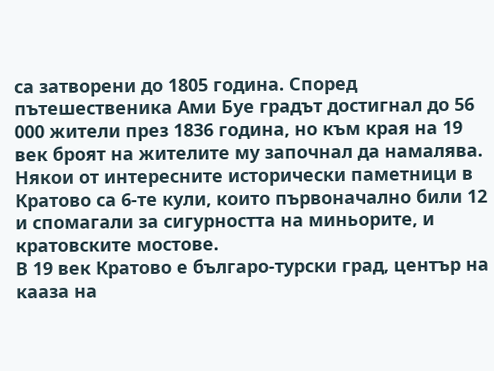са затворени до 1805 година. Според пътешественика Ами Буе градът достигнал до 56 000 жители през 1836 година, но към края на 19 век броят на жителите му започнал да намалява. Някои от интересните исторически паметници в Кратово са 6-те кули, които първоначално били 12 и спомагали за сигурността на миньорите, и кратовските мостове.
В 19 век Кратово е българо-турски град, център на кааза на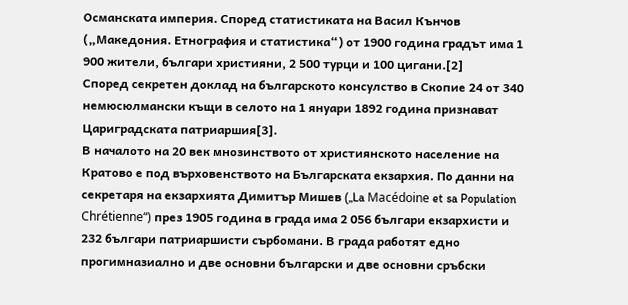Османската империя. Според статистиката на Васил Кънчов („Македония. Етнография и статистика“) от 1900 година градът има 1 900 жители, българи християни, 2 500 турци и 100 цигани.[2]
Според секретен доклад на българското консулство в Скопие 24 от 340 немюсюлмански къщи в селото на 1 януари 1892 година признават Цариградската патриаршия[3].
В началото на 20 век мнозинството от християнското население на Кратово е под върховенството на Българската екзархия. По данни на секретаря на екзархията Димитър Мишев („La Macédoine et sa Population Chrétienne“) през 1905 година в града има 2 056 българи екзархисти и 232 българи патриаршисти сърбомани. В града работят едно прогимназиално и две основни български и две основни сръбски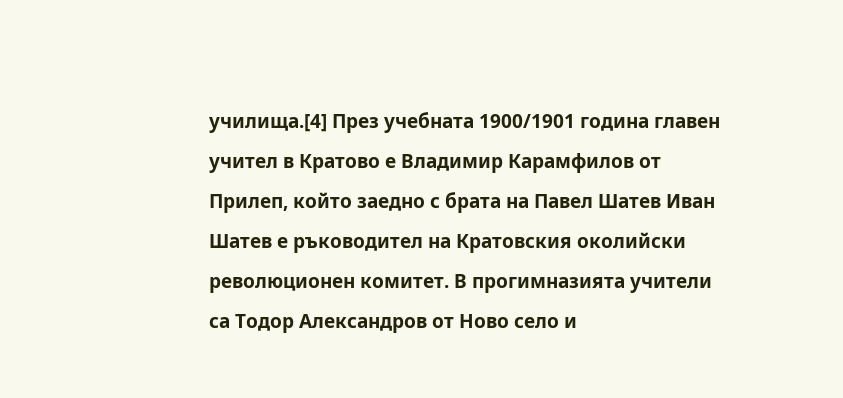училища.[4] През учебната 1900/1901 година главен учител в Кратово е Владимир Карамфилов от Прилеп, който заедно с брата на Павел Шатев Иван Шатев е ръководител на Кратовския околийски революционен комитет. В прогимназията учители са Тодор Александров от Ново село и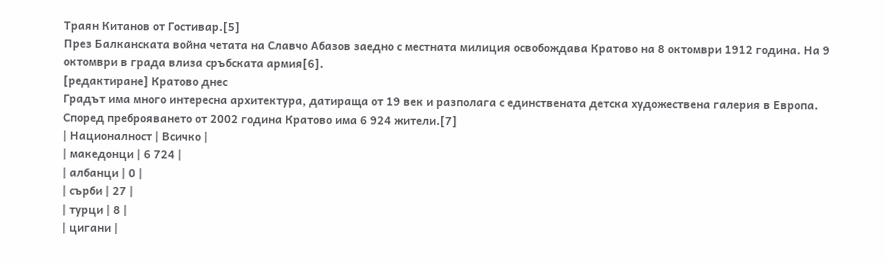Траян Китанов от Гостивар.[5]
През Балканската война четата на Славчо Абазов заедно с местната милиция освобождава Кратово на 8 октомври 1912 година. На 9 октомври в града влиза сръбската армия[6].
[редактиране] Кратово днес
Градът има много интересна архитектура, датираща от 19 век и разполага с единствената детска художествена галерия в Европа.
Според преброяването от 2002 година Кратово има 6 924 жители.[7]
| Националност | Всичко |
| македонци | 6 724 |
| албанци | 0 |
| сърби | 27 |
| турци | 8 |
| цигани |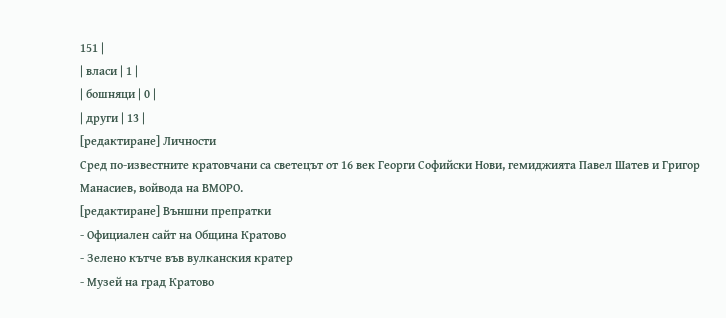151 |
| власи | 1 |
| бошняци | 0 |
| други | 13 |
[редактиране] Личности
Сред по-известните кратовчани са светецът от 16 век Георги Софийски Нови, гемиджията Павел Шатев и Григор Манасиев, войвода на ВМОРО.
[редактиране] Външни препратки
- Официален сайт на Община Кратово
- Зелено кътче във вулканския кратер
- Музей на град Кратово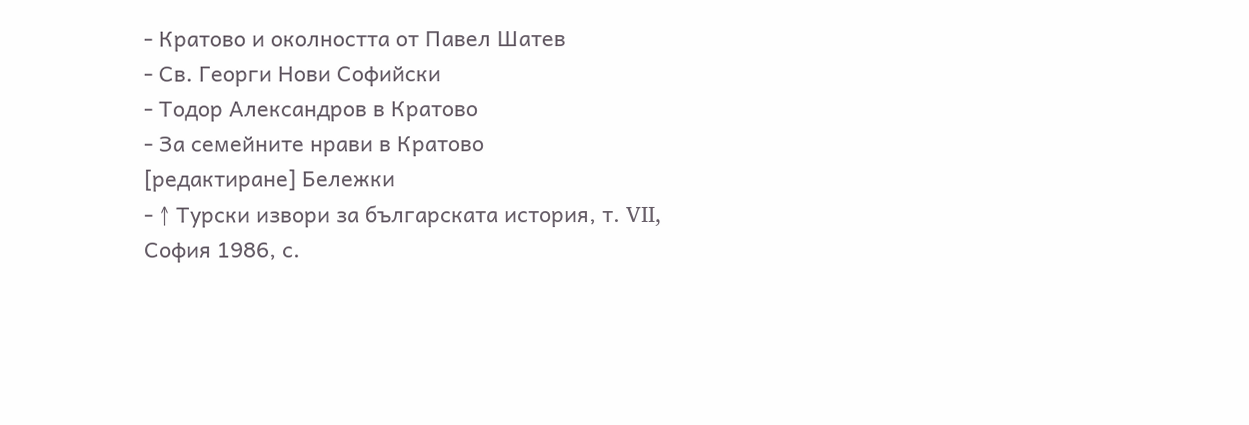- Кратово и околността от Павел Шатев
- Св. Георги Нови Софийски
- Тодор Александров в Кратово
- За семейните нрави в Кратово
[редактиране] Бележки
- ↑ Турски извори за българската история, т. VII, София 1986, с.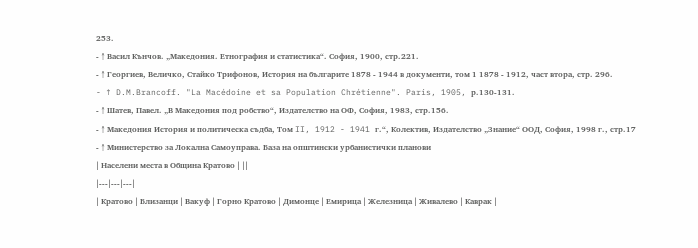253.
- ↑ Васил Кънчов. „Македония. Етнография и статистика“. София, 1900, стр.221.
- ↑ Георгиев, Величко, Стайко Трифонов, История на българите 1878 - 1944 в документи, том 1 1878 - 1912, част втора, стр. 296.
- ↑ D.M.Brancoff. "La Macédoine et sa Population Chrétienne". Paris, 1905, р.130-131.
- ↑ Шатев, Павел. „В Македония под робство“, Издателство на ОФ, София, 1983, стр.156.
- ↑ Македония История и политическа съдба, Том II, 1912 - 1941 г.“, Колектив, Издателство „Знание“ ООД, София, 1998 г., стр.17
- ↑ Министерство за Локална Самоуправа. База на општински урбанистички планови
| Населени места в Община Кратово | ||
|---|---|---|
| Кратово | Близанци | Вакуф | Горно Кратово | Димонце | Емирица | Железница | Живалево | Каврак |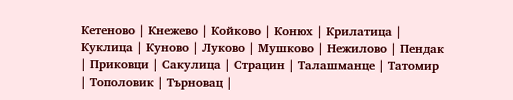Кетеново | Кнежево | Койково | Конюх | Крилатица | Куклица | Куново | Луково | Мушково | Нежилово | Пендак | Приковци | Сакулица | Страцин | Талашманце | Татомир | Тополовик | Търновац |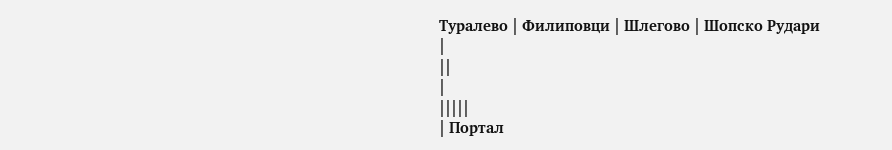Туралево | Филиповци | Шлегово | Шопско Рудари
|
||
|
|||||
| Портал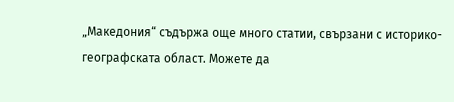„Македония“ съдържа още много статии, свързани с историко-географската област. Можете да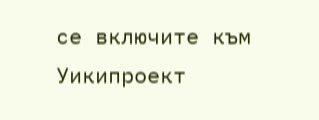се включите към Уикипроект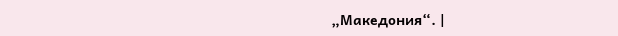„Македония“. |